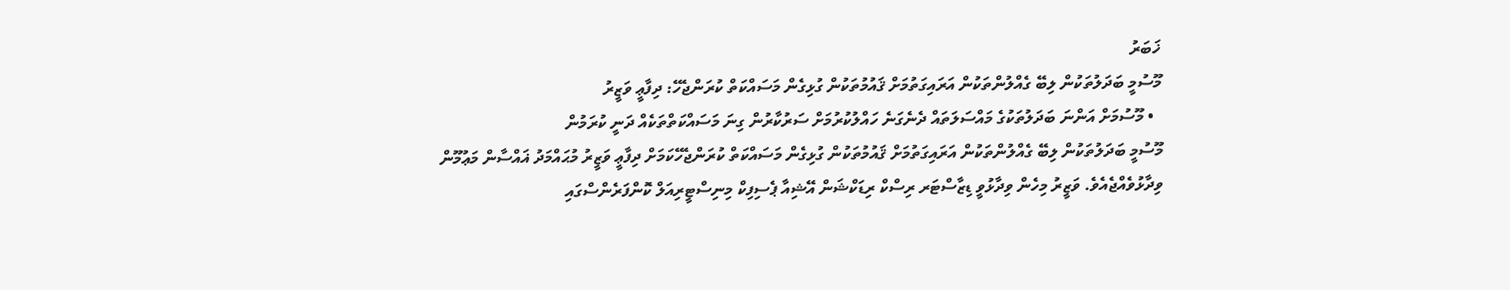ޚަބަރު
މޫސުމީ ބަދަލުތަކުން ލިބޭ ގެއްލުންތަކުން އަރައިގަތުމަށް ޤައުމުތަކުން ގުޅިގެން މަސައްކަތް ކުރަންޖެހޭ: ދިފާޢީ ވަޒީރު
  • މޫސުމަށް އަންނަ ބަދަލުތަކުގެ މައްސަލަތައް ދެނެގަނެ ހައްލުކުރުމަށް ސަރުކާރުން ގިނަ މަސައްކަތްތަކެއް ދަނީ ކުރަމުން
މޫސުމީ ބަދަލުތަކުން ލިބޭ ގެއްލުންތަކުން އަރައިގަތުމަށް ޤައުމުތަކުން ގުޅިގެން މަސައްކަތް ކުރަންޖެހޭކަމަށް ދިފާޢީ ވަޒީރު މުޙައްމަދު ޣައްސާން މަޢުމޫން ވިދާޅުވެއްޖެއެވެ. ވަޒީރު މިހެން ވިދާޅުވީ ޑިޒާސްޓަރ ރިސްކް ރިޑަކްޝަން އޭޝިއާ ޕެސިފިކް މިނިސްޓީރިއަލް ކޮންފަރެންސްގައި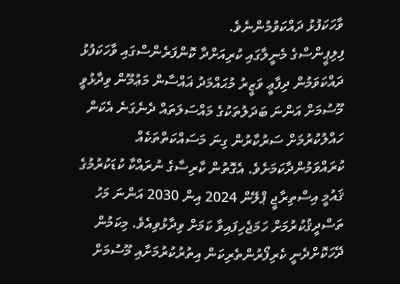ވާހަކަފުޅު ދައްކަވުމުންނެވެ.
ފިލިޕީންސްގެ މެނީލާގައި ކުރިއަށްދާ ކޮންފަރެންސްގައި ވާހަކަފުޅު ދައްކަވަމުން ދިފާޢީ ވަޒީރު މުޙައްމަދު ޣައްސާން މަޢުމޫން ވިދާޅުވީ މޫސުމަށް އަންނަ ބަދަލުތަކުގެ މައްސަލަތައް ދެނެގަނެ އެކަން ހައްލުކުރުމަށް ސަރުކާރުން ގިނަ މަސައްކަތްތަކެއް ކުރައްވަމުންދާކަމަށެވެ. އެގޮތުން ކާރިސާގެ ނުރައްކާ ކުޑަކުރުމުގެ ޤައުމީ އިސްތިރާޖީ ޕްލޭން 2024 އިން 2030 އަންނަ މަހު ތަސްދީޤުކުރުމަށް ހަމަޖެހިފައިވާ ކަމަށް ވިދާޅުވިއެވެ. މިކަމުން ދޭހަކޮށްދެނީ ކެރިފޯރުންތެރިކަން އިތުރުކުރުމަށާއި މޫސުމަށް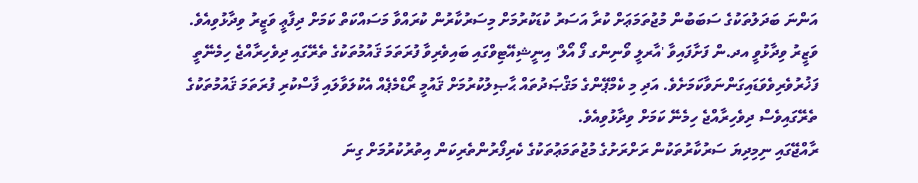އަންނަ ބަދަލުތަކުގެ ސަބަބުން މުޖުތަމަޢަށް ކުރާ އަސަރު ކުޑަކުރުމަށް މިސަރުކާރުން ކުރައްވާ މަސައްކަތް ކަމަށް ދިފާޢީ ވަޒީރު ވިދާޅުވިއެވެ.
ވަޒީރު ވިދާޅުވީ އދ.ން ފަށާފައިވާ 'އާރލީ ވޯނިންގ ފޯ އޯލް' އިނީޝިއޭޓިވްގައި ބައިވެރިވާ ފުރަތަމަ ޤައުމުތަކުގެ ތެރޭގައި ދިވެހިރާއްޖެ ހިމެނޭތީ ފަޚުރުވެރިވެވަޑައިގަންނަވާކަމަށެވެ. އަދި މި ކެމްޕޭންގެ މަޤްޞަދުތައް ޙާޞިލުކުރުމަށް ޤައުމީ ރޯޑްމެޕެއް އެކުލަވާލައި ފާސްކުރި ފުރަތަމަ ޤައުމުތަކުގެ ތެރޭގައިވެސް ދިވެހިރާއްޖެ ހިމެނޭ ކަމަށް ވިދާޅުވިއެވެ.
ރާއްޖޭގައި ނިމިދިޔަ ސަރުކާރުތަކުން ރަށްރަށުގެ މުޖުތަމަޢުތަކުގެ ކެރިފޯރުންތެރިކަން އިތުރުކުރުމަށް ގިނަ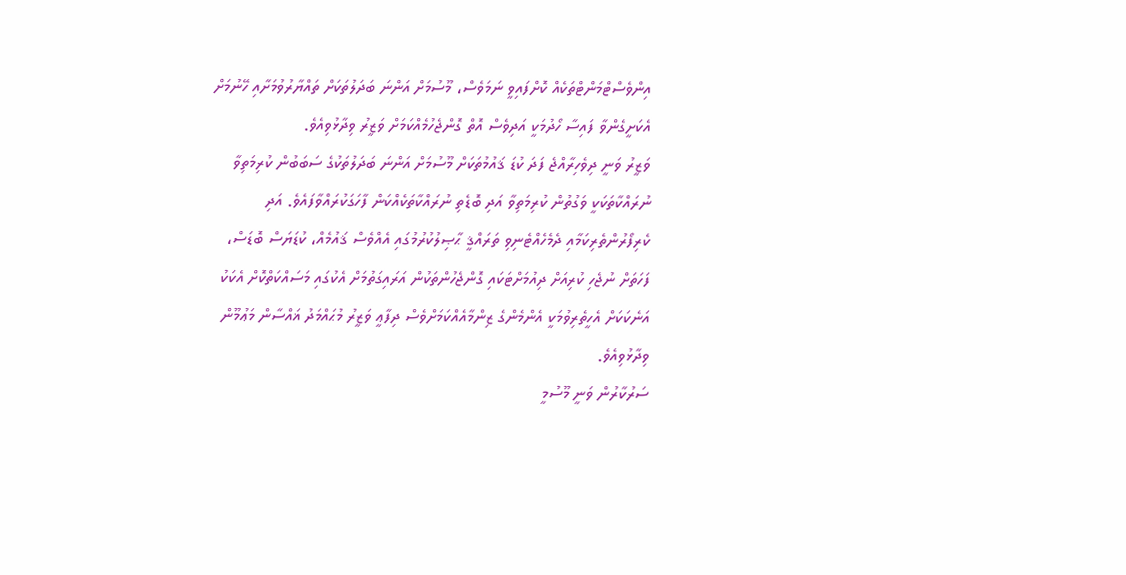އިންވެސްޓްމަންޓްތަކެއް ކޮށްފައިވީ ނަމަވެސް، މޫސުމަށް އަންނަ ބަދަލުތަކަށް ތައްޔާރުވުމަށާއި ހޭނުމަށް އެކަށީގެންވާ ފައިސާ ހޯދުމަކީ އަދިވެސް އޮތް ގޮންޖެހުމެއްކަމަށް ވަޒީރު ވިދާޅުވިއެވެ.
ވަޒީރު ވަނީ ދިވެހިރާއްޖެ ފަދަ ކުޑަ ޤައުމުތަކަށް މޫސުމަށް އަންނަ ބަދަލުތަކުގެ ސަބަބުން ކުރިމަތިވާ ނުރައްކާތަކަކީ ވަގުތުން ކުރިމަތިވާ އަދި ބޮޑެތި ނުރައްކާތަކެއްކަން ފާހަގަކުރައްވާފައެވެ. އަދި ކެރިފޯރުންތެރިކަމާއި ދެމެހެއްޓެނިވި ތަރައްޤީ ޙާޞިލުކުރުމުގައި އެއްވެސް ޤައުމެއް، ކުޑަޔަސް ބޮޑަސް، ފަހަތަށް ނުޖެހި ކުރިއަށް ދިއުމަށްޓަކައި ގޮންޖެހުންތަކުން އަރައިގަތުމަށް އެކުގައި މަސައްކަތްކޮށް އެކަކު އަނެކަކަށް އެހީތެރިވުމަކީ އެންމެންގެ ޒިންމާއެއްކަމަށްވެސް ދިފާޢީ ވަޒީރު މުޙައްމަދު ޣައްސާން މަޢުމޫން ވިދާޅުވިއެވެ.
ސަރުކާރުން ވަނީ މޫސުމީ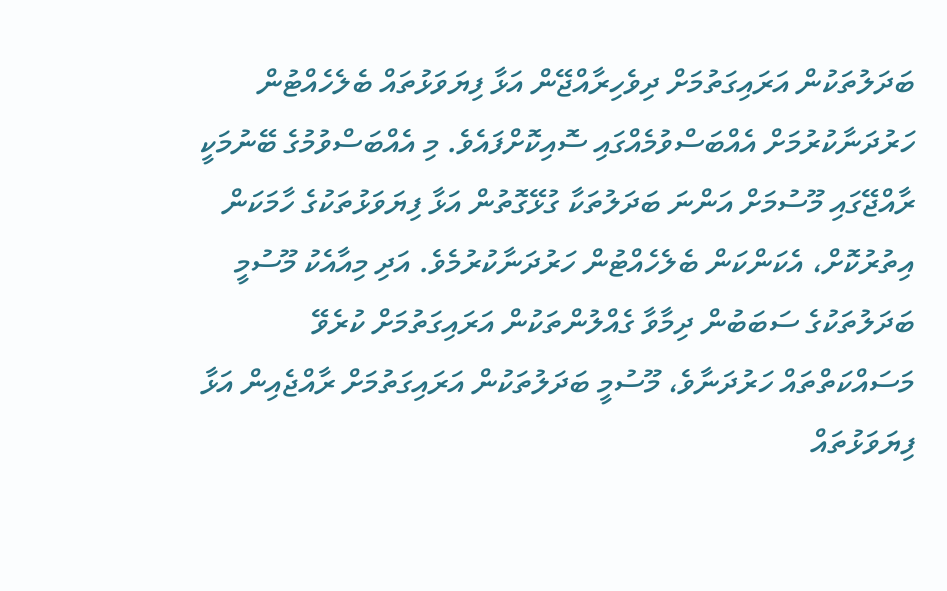ބަދަލުތަކުން އަރައިގަތުމަށް ދިވެހިރާއްޖޭން އަޅާ ފިޔަވަޅުތައް ބެލެހެއްޓުން ހަރުދަނާކުރުމަށް އެއްބަސްވުމެއްގައި ސޮއިކޮށްފައެވެ. މި އެއްބަސްވުމުގެ ބޭނުމަކީ ރާއްޖޭގައި މޫސުމަށް އަންނަ ބަދަލުތަކާ ގުޅޭގޮތުން އަޅާ ފިޔަވަޅުތަކުގެ ހާމަކަން އިތުރުކޮށް، އެކަންކަން ބެލެހެއްޓުން ހަރުދަނާކުރުމެވެ. އަދި މިއާއެކު މޫސުމީ ބަދަލުތަކުގެ ސަބަބުން ދިމާވާ ގެއްލުންތަކުން އަރައިގަތުމަށް ކުރެވޭ މަސައްކަތްތައް ހަރުދަނާވެ، މޫސުމީ ބަދަލުތަކުން އަރައިގަތުމަށް ރާއްޖެއިން އަޅާ ފިޔަވަޅުތައް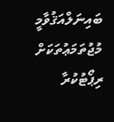ބައިނަލްއަޤުވާމީ މުޖުތަމަޢުތަކަށް ރިޕޯޓުކުރާ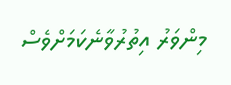މިންވަރު އިތުރުވާނެކަމަށްވެސް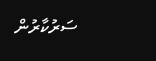ސަރުކާރުން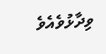ވިދާޅުވެއެވެ